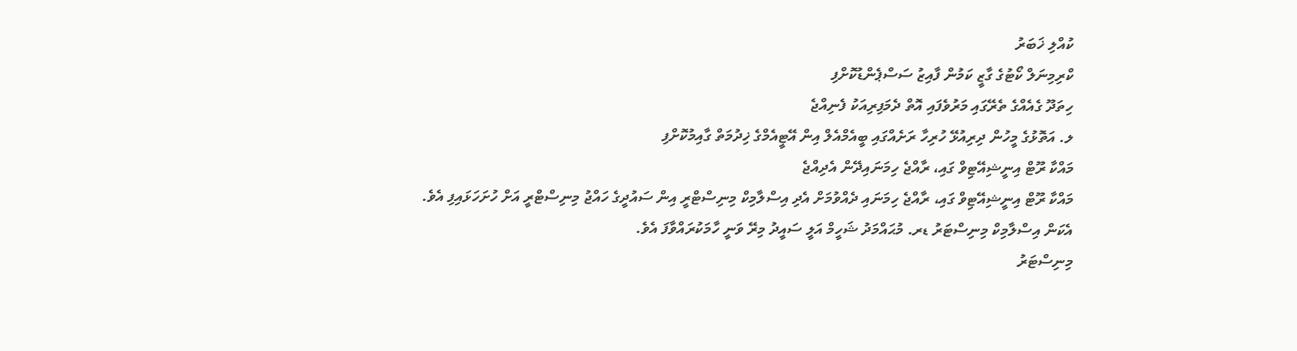ކުއްލި ޚަބަރު
ކްރިމިނަލް ކޯޓުގެ ގާޒީ ކަމުން ފާއިޒު ސަސްޕެންޑުކޮށްފި
ހިތަދޫ ގެއެއްގެ ތެރޭގައި މަރުވެފައި އޮތް ދެމަފިރިއަކު ފެނިއްޖެ
ލ. އަތޮޅުގެ މީހުން ދިރިއުޅޭ ހުރިހާ ރަށެއްގައި ބީއެމްއެލް އިން އޭޓީއެމްގެ ޚިދުމަތް ގާއިމުކޮށްފި
މައްކާ ރޫޓް އިނީޝިއޭޓިވް ގައި، ރާއްޖެ ހިމަނައިދޭން އެދިއްޖެ
މައްކާ ރޫޓް އިނީޝިއޭޓިވް ގައި، ރާއްޖެ ހިމަނައި ދެއްވުމަށް އެދި އިސްލާމިކް މިނިސްޓްރީ އިން ސައުދީގެ ހައްޖު މިނިސްޓްރީ އަށް ހުށަހަޅައިފި އެވެ.
އެކަން އިސްލާމިކް މިނިސްޓަރު ޑރ. މުޙައްމަދު ޝަހީމް އަލީ ސައީދު މިރޭ ވަނީ ހާމަކުރައްވާފަ އެވެ.
މިނިސްޓަރު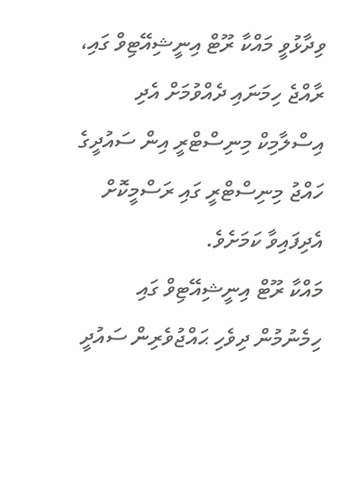ވިދާޅުވީ މައްކާ ރޫޓް އިނީޝިއޭޓިވް ގައި، ރާއްޖެ ހިމަނައި ދެއްވުމަށް އެދި އިސްލާމިކް މިނިސްޓްރީ އިން ސައުދީގެ ހައްޖު މިނިސްޓްރީ ގައި ރަސްމީކޮށް އެދިފައިވާ ކަމަށެވެ.
މައްކާ ރޫޓް އިނީޝިއޭޓިވް ގައި ހިމެނުމުން ދިވެހި ޙައްޖުވެރިން ސައުދީ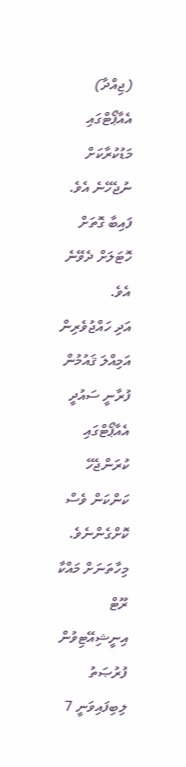(ޖިއްދާ) އެއާޕޯޓްގައި މަޑުކުރާކަށް ނުޖެހޭނެ އެވެ. ފައިބާ ގޮތަށް ހޮޓަލަށް ދެވޭނެ އެވެ.
އަދި ހައްޖުވެރިން އަމިއްލަ ޤައުމުން ފުރާނީ ސައުދީ އެއާޕޯޓްގައި ކުރަންޖެހޭ ކަންކަން ވެސް ކޮށްގެންނެވެ.
މިހާތަނަށް މައްކާ ރޫޓް އިނީޝިއޭޓިވުން ފުރުޞަތު ލިބިފައިވަނީ 7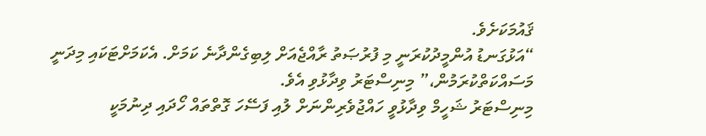ޤައުމަކަށެވެ.
“އަޅުގަނޑު އުންމީދުކުރަނީ މި ފުރުޞަތު ރާއްޖެއަށް ލިބިގެންދާނެ ކަމަށް. އެކަމަށްޓަކައި މިދަނީ މަސައްކަތްކުރަމުން،” މިނިސްޓަރު ވިދާޅުވި އެވެ.
މިނިސްޓަރު ޝަހީމް ވިދާޅުވީ ހައްޖުވެރިންނަށް ލުއި ފަސޭހަ ގޮތްތައް ހޯދައި ދިނުމަކީ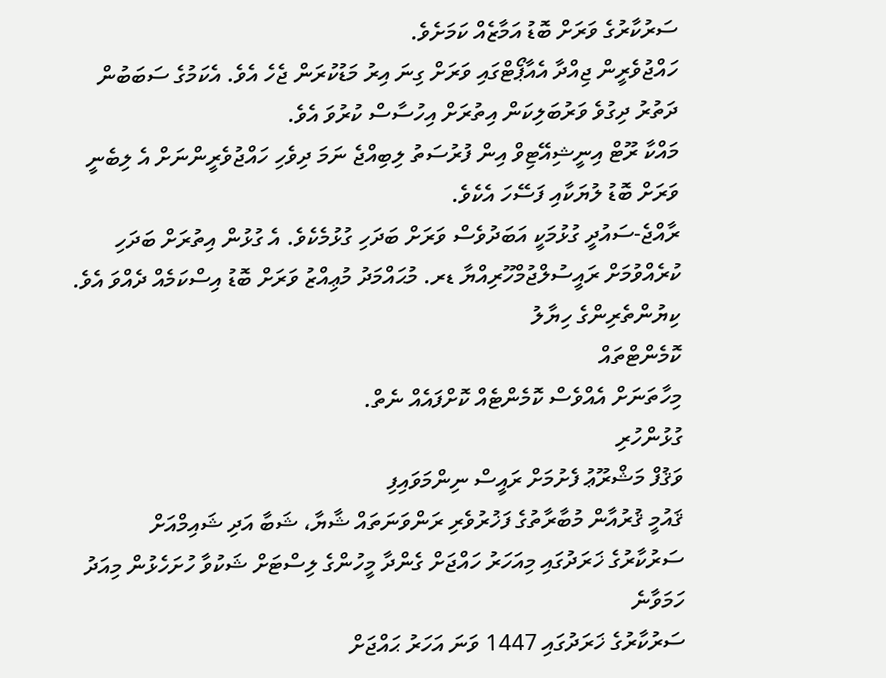ސަރުކާރުގެ ވަރަށް ބޮޑު އަމާޒެއް ކަމަށެވެ.
ހައްޖުވެރީން ޖިއްދާ އެއާޕޯޓްގައި ވަރަށް ގިނަ އިރު މަޑުކުރަން ޖެހެ އެވެ. އެކަމުގެ ސަބަބުން ދަތުރު ދިގުވެ ވަރުބަލިކަން އިތުރަށް އިހުސާސް ކުރުވަ އެވެ.
މައްކާ ރޫޓް އިނީޝިއޭޓިވް އިން ފުރުސަތު ލިބިއްޖެ ނަމަ ދިވެހި ހައްޖުވެރީންނަށް އެ ލިބެނީ ވަރަށް ބޮޑު ލުޔަކާއި ފަސޭހަ އެކެވެ.
ރާއްޖެ-ސައުދީ ގުޅުމަކީ އަބަދުވެސް ވަރަށް ބަދަހި ގުޅުމެކެވެ. އެ ގުޅުން އިތުރަށް ބަދަހި ކުރެއްވުމަށް ރައީސުލްޖުމްހޫރިއްޔާ ޑރ. މުޙައްމަދު މުޢިއްޒު ވަރަށް ބޮޑު އިސްކަމެއް ދެއްވަ އެވެ.
ކިޔުންތެރިންގެ ހިޔާލު
ކޮމެންޓްތައް
މިހާތަނަށް އެއްވެސް ކޮމެންޓެއް ކޮށްފައެއް ނެތް.
ގުޅުންހުރި
ވަޤުފް މަޝްރޫޢު ފެށުމަށް ރައީސް ނިންމަވައިފި
ޤައުމީ ޤުރުއާން މުބާރާތުގެ ފަޚުރުވެރި ރަންވަނަތައް ޝާޔާ، ޝަބާ އަދި ޝައިމްއަށް
ސަރުކާރުގެ ޚަރަދުގައި މިއަހަރު ހައްޖަށް ގެންދާ މީހުންގެ ލިސްޓަށް ޝަކުވާ ހުށަހެޅުން މިއަދު ހަމަވާނެ
ސަރުކާރުގެ ޚަރަދުގައި 1447 ވަނަ އަހަރު ޙައްޖަށް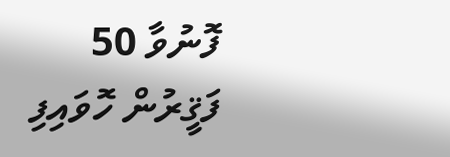ފޮނުވާ 50 ފަޤީރުން ހޮވައިފި